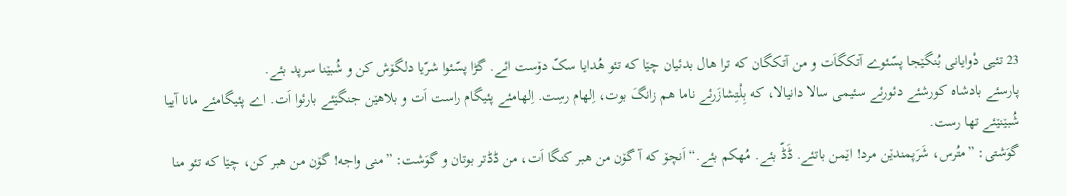23 تئیی دْوایانی بُنگێجا پسّئوے آتکگاَت و من آتکگان که ترا هال بدئیان چێا که تئو هُدایا سکّ دۆست ائے. گڑا پسّئوا شرّیا دلگۆش کن و شُبێنا سرپد بئے.
پارسئے بادشاه کورشئے دئورئے سئیمی سالا دانیالا، که بِلْتِشازَرئے ناما هم زانگَ بوت، اِلهام رسِت. اِلهامئے پئیگام راست اَت و بلاهێن جنگێئے بارئوا اَت. اے پئیگامئے مانا آییا شُبێنێئے تها رست.
گوَشتی: ”متُرس، شَرَپمندێن مرد! اێمن باتئے. ڈَڈّ بئے. مُهکم بئے.“ اَنچۆ که آ گۆن من هبر کنگا اَت، من ڈڈتر بوتان و گوَشت: ”منی واجه! گۆن من هبر کن، چێا که تئو منا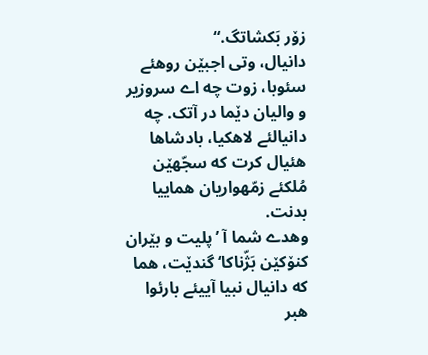زۆر بَکشاتگ.“
دانیال، وتی اجبێن روهئے سئوبا، زوت چه اے سروزیر و والیان دێما در آتک. چه دانیالئے لاهکیا، بادشاها هئیال کرت که سجّهێن مُلکئے زمّهواریان هماییا بدنت.
وهدے شما آ ’پلیت و بێران کنۆکێن بَژّناکا‘ گندێت، هما که دانیال نبیا آییئے بارئوا هبر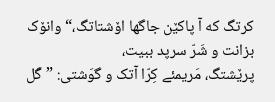کرتگ که آ پاکێن جاگها اۆشتاتگ،“ وانۆک بزانت و شَرّ سرپد ببیت،
پرێشتگ، مَریمئے کِرّا آتک و گوَشتی: ”گَل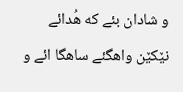و شادان بئے که هُدائے نێکێن واهگئے ساهگا ائے و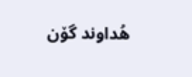هُداوند گۆن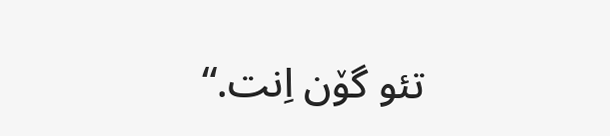تئو گۆن اِنت.“